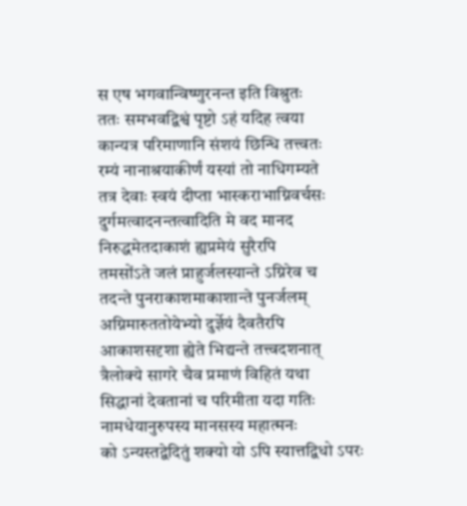स एष भगवान्विष्णुरनन्त इति विश्रुतः
ततः समभवद्विश्वं पृष्टो ऽहं यदिह त्वया
कान्यत्र परिमाणानि संशयं छिन्धि तत्त्वतः
रम्यं नानाश्रयाकीर्णं यस्यां तो नाधिगम्यते
तत्र देवाः स्वयं दीप्ता भास्कराभाग्निवर्चसः
दुर्गमत्वादनन्तत्वादिति मे वद मानद
निरुद्धमेतदाकाशं ह्यप्रमेयं सुरैरपि
तमसोंऽते जलं प्राहुर्जलस्यान्ते ऽग्निरेव च
तदन्ते पुनराकाशमाकाशान्ते पुनर्जलम्
अग्निमारुततोयेभ्यो दुर्ज्ञेयं दैवतैरपि
आकाशसदृशा ह्येते भिद्यन्ते तत्त्वदशनात्
त्रैलोक्ये सागरे चैव प्रमाणं विहितं यथा
सिद्धानां देवतानां च परिमीता यदा गतिः
नामधेयानुरुपस्य मानसस्य महात्मनः
को ऽन्यस्तद्वेदितुं शक्यो यो ऽपि स्यात्तद्विधो ऽपरः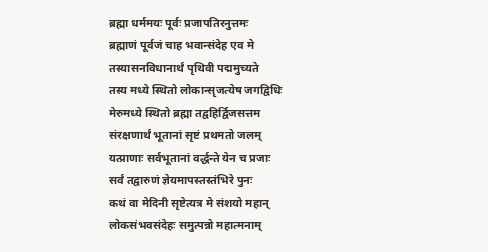ब्रह्मा धर्ममयः पूर्वः प्रजापतिरनुत्तमः
ब्रह्माणं पूर्वजं चाह भवान्संदेह एव मे
तस्यासनविधानार्थं पृथिवी पद्ममुच्यते
तस्य मध्ये स्थितो लोकान्सृजत्येष जगद्विधिः
मेरुमध्ये स्थितो ब्रह्मा तद्वहिर्द्विजसत्तम
संरक्षणार्थं भूतानां सृष्टं प्रथमतो जलम्
यत्प्राणाः सर्वभूतानां वर्द्धन्ते येन च प्रजाः
सर्वं तद्वारुणं ज्ञेयमापस्तस्तंभिरे पुनः
कथं वा मेदिनी सृष्टेत्यत्र मे संशयो महान्
लोकसंभवसंदेहः समुत्पन्नो महात्मनाम्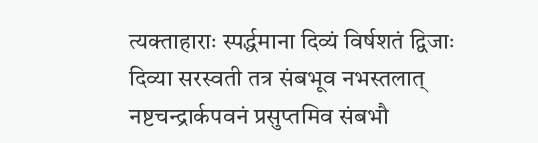त्यक्ताहाराः स्पर्द्धमाना दिव्यं विर्षशतं द्विजाः
दिव्या सरस्वती तत्र संबभूव नभस्तलात्
नष्टचन्द्रार्कपवनं प्रसुप्तमिव संबभौ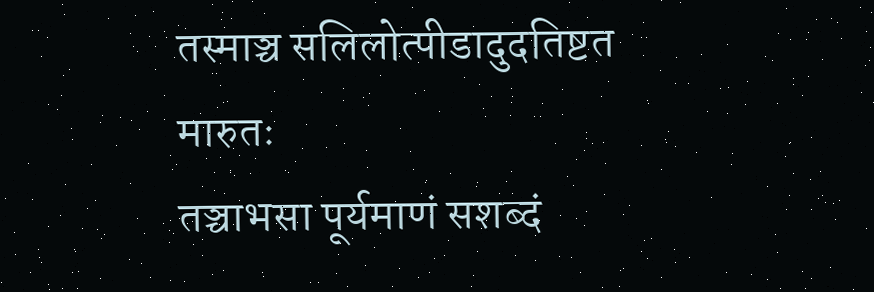तस्माञ्च सलिलोत्पीडादुदतिष्टत मारुतः
तञ्चाभसा पूर्यमाणं सशब्दं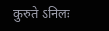कुरुते ऽनिलः